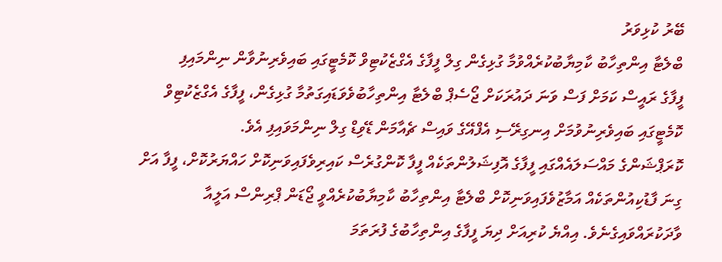ބޭރު ކުޅިވަރު
ބްލެޓާ އިންތިހާބު ކާމިޔާބުކުރެއްވުމާ ގުޅިގެން ގިލް ފީފާގެ އެގްޒެކުޓިވް ކޮމެޓީގައި ބައިވެރިނުވާން ނިންމައިފި
ފީފާގެ ރައީސް ކަމަށް ފަސް ވަނަ ދައުރަކަށް ޖޯސެޕް ބްލެޓާ އިންތިހާބުވެވަޑައިގަތުމާ ގުޅިގެން، ފީފާގެ އެގްޒެކުޓިވް ކޮމެޓީގައި ބައިވެރިނުވުމަށް އިނގިރޭސި އެފްއޭގެ ވައިސް ޗެއާމަން ޑޭވިޑް ގިލް ނިންމަވައިފި އެވެ.
ކޮރަޕްޝަންގެ މައްސަލައެއްގައި ފީފާގެ އޮފިޝަލުންތަކެއް ފީފާ ކޮންގުރެސް ކައިރިވެފައިވަނިކޮށް ހައްޔަރުކޮށް، ފީފާ އަށް ގިނަ ފާޑުކިއުންތަކެއް އަމާޒުވެފައިވަނިކޮށް ބްލެޓާ އިންތިހާބު ކާމިޔާބުކުރެއްވީ ޖޯޑަން ޕްރިންސް އަލީއާ ވާދަކުރައްވައިގެނެވެ. އިއްޔެ ކުރިއަށް ދިޔަ ފީފާގެ އިންތިހާބުގެ ފުރަތަމަ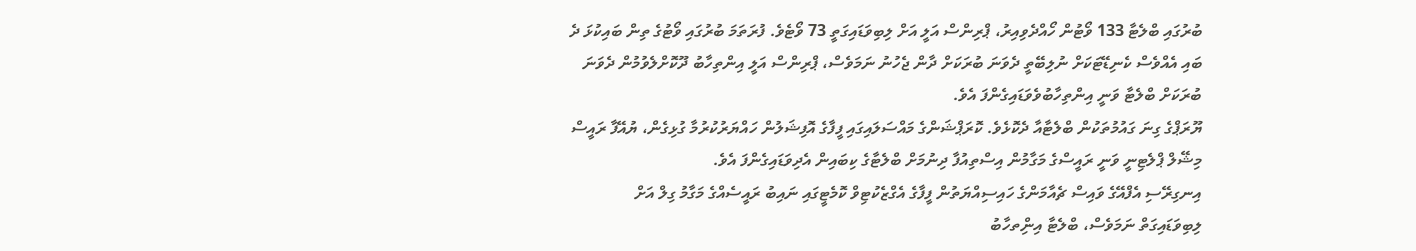ބުރުގައި ބްލެޓާ 133 ވޯޓުން ހޯއްދެވިއިރު، ޕްރިންސް އަލީ އަށް ލިބިވަޑައިގަތީ 73 ވޯޓެވެ. ފުރަތަމަ ބުރުގައި ވޯޓުގެ ތިން ބައިކުޅަ ދެ ބައި އެއްވެސް ކެނިޑޭޓަކަށް ނުލިބޭތީ ދެވަނަ ބުރަކަށް ދާން ޖެހުނު ނަމަވެސް، ޕްރިންސް އަލީ އިންތިހާބު ދޫކޮށްލެވުމުން ދެވަނަ ބުރަކަށް ބްލެޓާ ވަނީ އިންތިހާބުވެވަޑައިގެންފަ އެވެ.
ޔޫރަޕްގެ ގިނަ ގައުމުތަކުން ބްލެޓާއާ ދެކޮޅެވެ. ކޮރަޕްޝަންގެ މައްސަލައިގައި ފީފާގެ އޮފިޝަލުން ހައްޔަރުކުރުމާ ގުޅިގެން، ޔުއޭފާ ރައީސް މިޝޭލް ޕްލެޓިނީ ވަނީ ރައީސްގެ މަގާމުން އިސްތިއުފާ ދިނުމަށް ބްލެޓާގެ ކިބައިން އެދިވަޑައިގެންފަ އެވެ.
އިނގިރޭސި އެފްއޭގެ ވައިސް ޗެއާމަންގެ ހައިސިއްޔަތުން ފީފާގެ އެގްޒެކުޓިވް ކޮމެޓީގައި ނައިބު ރައީސެއްގެ މަގާމު ގިލް އަށް ލިބިވަޑައިގަތް ނަމަވެސް، ބްލެޓާ އިންިތހާބު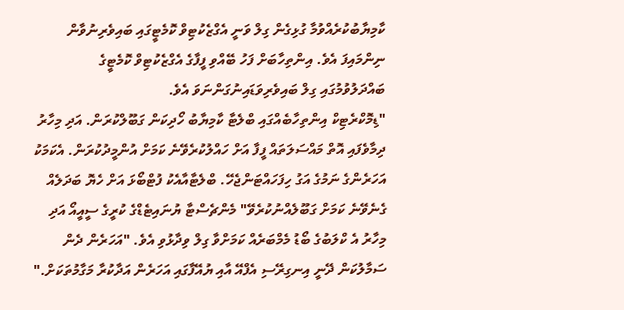ކާމިޔާބުކުރެއްވުމާ ގުޅިގެން ގިލް ވަނީ އެގްޒެކުޓިވް ކޮމެޓީގައި ބައިވެރިނުވާން ނިންމައިފަ އެވެ. އިންތިހާބަށް ފަހު ބޭއްވި ފީފާގެ އެގްޒެކުޓިވް ކޮމެޓީގެ ބައްދަލުވުމުގައި ގިލް ބައިވެރިވަޑައިނުގަންނަވަ އެވެ.
"ޑިމޮކްރެޓިކް އިންތިހާބެއްގައި ބްލެޓާ ކާމިޔާބު ހޯދިކަން ގަބޫލްކުރަން. އަދި މިހާރު ދިމާވެފައި އޮތް މައްސަލަތައް ފީފާ އަށް ހައްލުކުރެވޭނެ ކަމަށް އުންމީދުކުރަން. އެކަމަކު އަހަރެންގެ ނަމުގެ އަގު ހިފަހައްޓަންޖެހޭ. ބްލެޓާއާއެކު ފުޓްބޯޅަ އަށް ހެޔޮ ބަދަލެއް ގެނެވޭނެ ކަމަށް ގަބޫލެއްނުކުރެވޭ" މެންޗެސްޓާ ޔުނައިޓެޑްގެ ކުރީގެ ސީއީއޯ އަދި މިހާރު އެ ކްލަބުގެ ބޯޑު މެމްބަރެއް ކަމަށްވާ ގިލް ވިދާޅުވި އެވެ. "އަހަރެން ދެން ސަމާލުކަން ދޭނީ އިނގިރޭސި އެފްއޭ އާއި ޔުއޭފާގައި އަހަރެން އަދާކުރާ މަގާމުތަކަށް."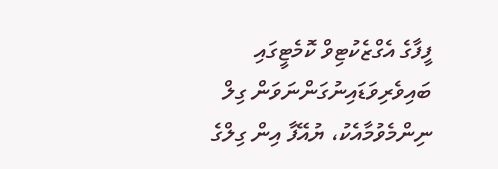ފީފާގެ އެގްޒެކުޓިވް ކޮމެޓީގައި ބައިވެރިވަޑައިނުގަންނަވަން ގިލް ނިންމެވުމާއެކު، ޔުއޭފާ އިން ގިލްގެ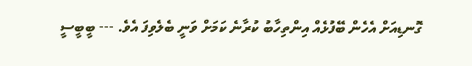ގޮނޑިއަށް އެހެން ބޭފުޅެއް އިންތިހާބު ކުރާނެ ކަމަށް ވަނީ ބެލެވިފަ އެވެ. --- ބީބީސީ